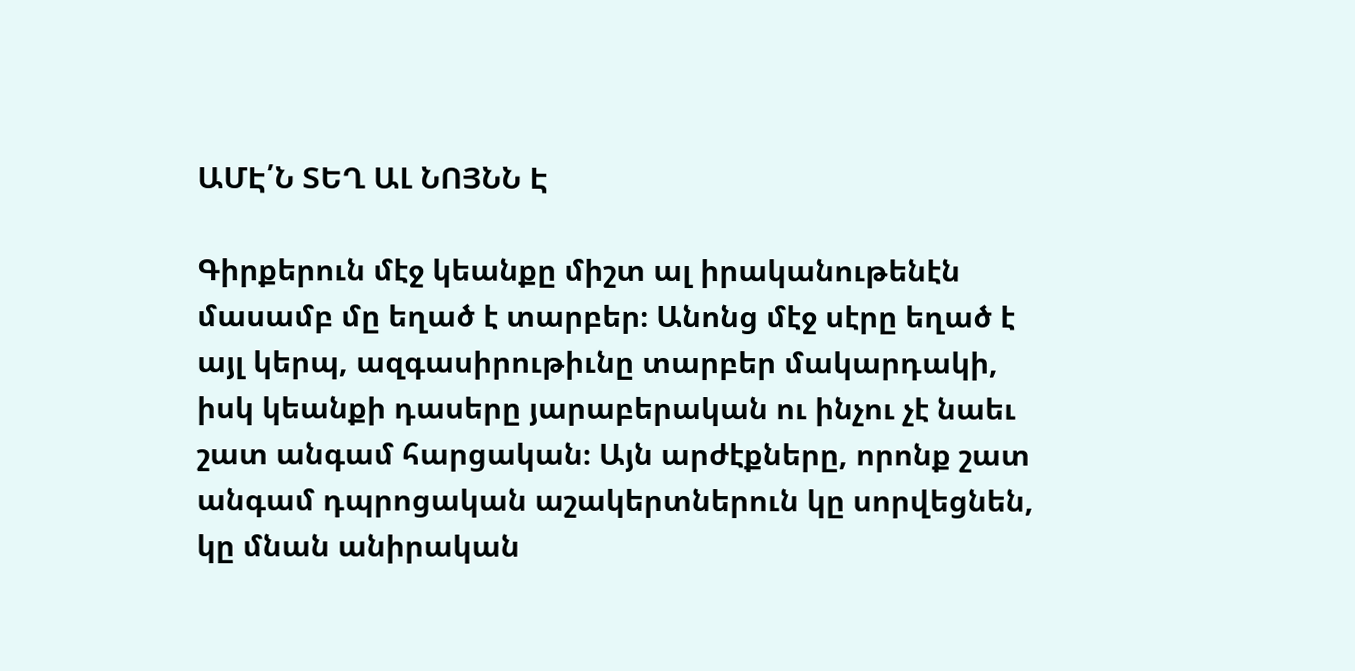ԱՄԷ՛Ն ՏԵՂ ԱԼ ՆՈՅՆՆ Է

Գիրքերուն մէջ կեանքը միշտ ալ իրականութենէն մասամբ մը եղած է տարբեր։ Անոնց մէջ սէրը եղած է այլ կերպ, ազգասիրութիւնը տարբեր մակարդակի, իսկ կեանքի դասերը յարաբերական ու ինչու չէ նաեւ շատ անգամ հարցական։ Այն արժէքները, որոնք շատ անգամ դպրոցական աշակերտներուն կը սորվեցնեն, կը մնան անիրական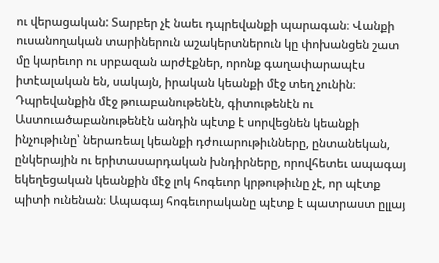ու վերացական: Տարբեր չէ նաեւ դպրեվանքի պարագան։ Վանքի ուսանողական տարիներուն աշակերտներուն կը փոխանցեն շատ մը կարեւոր ու սրբազան արժէքներ, որոնք գաղափարապէս իտէալական են, սակայն, իրական կեանքի մէջ տեղ չունին։ Դպրեվանքին մէջ թուաբանութենէն, գիտութենէն ու Աստուածաբանութենէն անդին պէտք է սորվեցնեն կեանքի ինչութիւնը՝ ներառեալ կեանքի դժուարութիւնները, ընտանեկան, ընկերային ու երիտասարդական խնդիրները, որովհետեւ ապագայ եկեղեցական կեանքին մէջ լոկ հոգեւոր կրթութիւնը չէ, որ պէտք պիտի ունենան։ Ապագայ հոգեւորականը պէտք է պատրաստ ըլլայ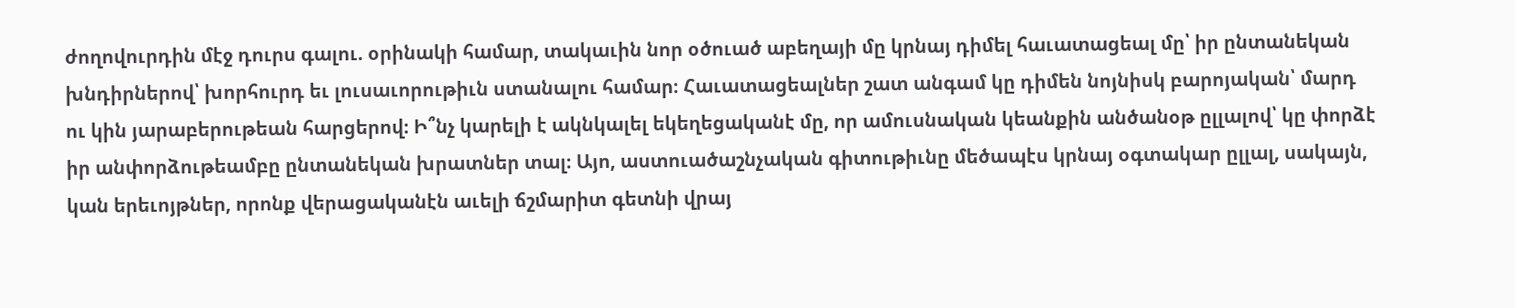ժողովուրդին մէջ դուրս գալու. օրինակի համար, տակաւին նոր օծուած աբեղայի մը կրնայ դիմել հաւատացեալ մը՝ իր ընտանեկան խնդիրներով՝ խորհուրդ եւ լուսաւորութիւն ստանալու համար։ Հաւատացեալներ շատ անգամ կը դիմեն նոյնիսկ բարոյական՝ մարդ ու կին յարաբերութեան հարցերով։ Ի՞նչ կարելի է ակնկալել եկեղեցականէ մը, որ ամուսնական կեանքին անծանօթ ըլլալով՝ կը փորձէ իր անփորձութեամբը ընտանեկան խրատներ տալ։ Այո, աստուածաշնչական գիտութիւնը մեծապէս կրնայ օգտակար ըլլալ, սակայն, կան երեւոյթներ, որոնք վերացականէն աւելի ճշմարիտ գետնի վրայ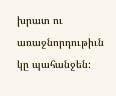խրատ ու առաջնորդութիւն կը պահանջեն: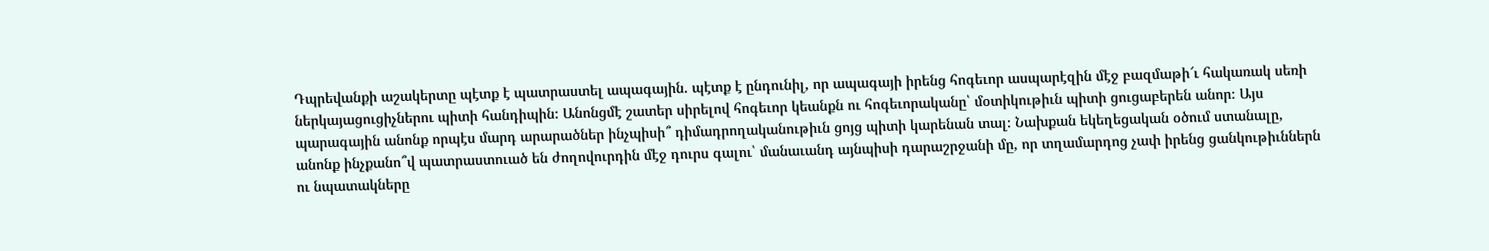Դպրեվանքի աշակերտը պէտք է պատրաստել ապագային. պէտք է ընդունիլ, որ ապագայի իրենց հոգեւոր ասպարէզին մէջ բազմաթի՜ւ հակառակ սեռի ներկայացուցիչներու պիտի հանդիպին։ Անոնցմէ շատեր սիրելով հոգեւոր կեանքն ու հոգեւորականը՝ մօտիկութիւն պիտի ցուցաբերեն անոր։ Այս պարագային անոնք որպէս մարդ արարածներ ինչպիսի՞ դիմադրողականութիւն ցոյց պիտի կարենան տալ։ Նախքան եկեղեցական օծում ստանալը, անոնք ինչքանո՞վ պատրաստուած են ժողովուրդին մէջ դուրս գալու՝ մանաւանդ այնպիսի դարաշրջանի մը, որ տղամարդոց չափ իրենց ցանկութիւններն ու նպատակները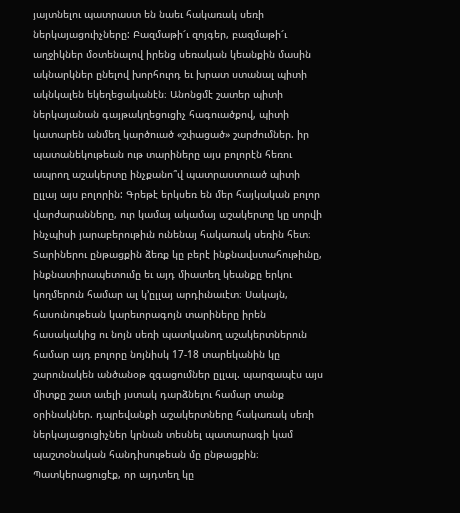յայտնելու պատրաստ են նաեւ հակառակ սեռի ներկայացուիչները: Բազմաթի՜ւ զոյգեր, բազմաթի՜ւ աղջիկներ մօտենալով իրենց սեռական կեանքին մասին ակնարկներ ընելով խորհուրդ եւ խրատ ստանալ պիտի ակնկալեն եկեղեցականէն։ Անոնցմէ շատեր պիտի ներկայանան գայթակղեցուցիչ հագուածքով, պիտի կատարեն անմեղ կարծուած «շփացած» շարժումներ. իր պատանեկութեան ութ տարիները այս բոլորէն հեռու ապրող աշակերտը ինչքանո՞վ պատրաստուած պիտի ըլլայ այս բոլորին: Գրեթէ երկսեռ են մեր հայկական բոլոր վարժարանները, ուր կամայ ակամայ աշակերտը կը սորվի ինչպիսի յարաբերութիւն ունենայ հակառակ սեռին հետ։ Տարիներու ընթացքին ձեռք կը բերէ ինքնավստահութիւնը, ինքնատիրապետումը եւ այդ միատեղ կեանքը երկու կողմերուն համար ալ կ՚ըլլայ արդիւնաւէտ։ Սակայն, հասունութեան կարեւորագոյն տարիները իրեն հասակակից ու նոյն սեռի պատկանող աշակերտներուն համար այդ բոլորը նոյնիսկ 17-18 տարեկանին կը շարունակեն անծանօթ զգացումներ ըլլալ. պարզապէս այս միտքը շատ աւելի յստակ դարձնելու համար տանք օրինակներ. դպրեվանքի աշակերտները հակառակ սեռի ներկայացուցիչներ կրնան տեսնել պատարագի կամ պաշտօնական հանդիսութեան մը ընթացքին։ Պատկերացուցէք, որ այդտեղ կը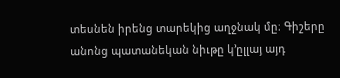տեսնեն իրենց տարեկից աղջնակ մը։ Գիշերը անոնց պատանեկան նիւթը կ՚ըլլայ այդ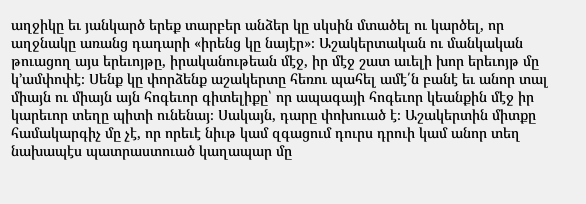աղջիկը եւ յանկարծ երեք տարբեր անձեր կը սկսին մտածել ու կարծել, որ աղջնակը առանց դադարի «իրենց կը նայէր»։ Աշակերտական ու մանկական թուացող այս երեւոյթը, իրականութեան մէջ, իր մէջ շատ աւելի խոր երեւոյթ մը կ՚ամփոփէ։ Սենք կը փորձենք աշակերտը հեռու պահել ամէ՛ն բանէ եւ անոր տալ միայն ու միայն այն հոգեւոր գիտելիքը՝ որ ապագայի հոգեւոր կեանքին մէջ իր կարեւոր տեղը պիտի ունենայ։ Սակայն, դարը փոխուած է։ Աշակերտին միտքը համակարգիչ մը չէ, որ որեւէ նիւթ կամ զգացում դուրս դրուի կամ անոր տեղ նախապէս պատրաստուած կաղապար մը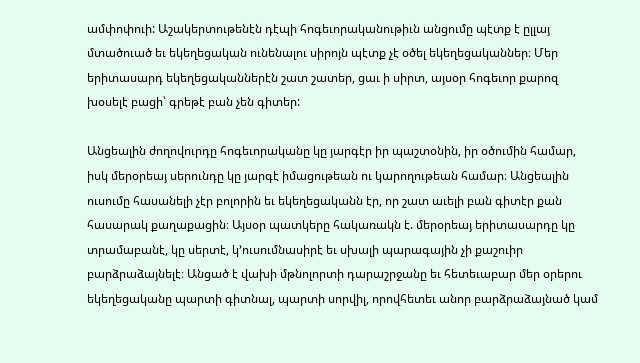ամփոփուի: Աշակերտութենէն դէպի հոգեւորականութիւն անցումը պէտք է ըլլայ մտածուած եւ եկեղեցական ունենալու սիրոյն պէտք չէ օծել եկեղեցականներ։ Մեր երիտասարդ եկեղեցականներէն շատ շատեր, ցաւ ի սիրտ, այսօր հոգեւոր քարոզ խօսելէ բացի՝ գրեթէ բան չեն գիտեր:

Անցեալին ժողովուրդը հոգեւորականը կը յարգէր իր պաշտօնին, իր օծումին համար, իսկ մերօրեայ սերունդը կը յարգէ իմացութեան ու կարողութեան համար։ Անցեալին ուսումը հասանելի չէր բոլորին եւ եկեղեցականն էր, որ շատ աւելի բան գիտէր քան հասարակ քաղաքացին։ Այսօր պատկերը հակառակն է. մերօրեայ երիտասարդը կը տրամաբանէ, կը սերտէ, կ՚ուսումնասիրէ եւ սխալի պարագային չի քաշուիր բարձրաձայնելէ։ Անցած է վախի մթնոլորտի դարաշրջանը եւ հետեւաբար մեր օրերու եկեղեցականը պարտի գիտնալ, պարտի սորվիլ, որովհետեւ անոր բարձրաձայնած կամ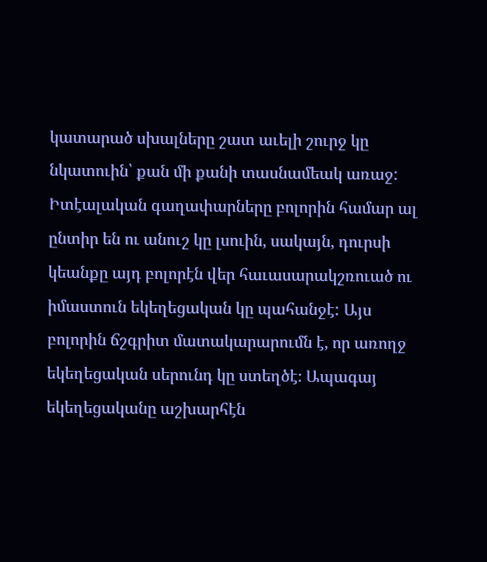կատարած սխալները շատ աւելի շուրջ կը նկատուին՝ քան մի քանի տասնամեակ առաջ: Իտէալական գաղափարները բոլորին համար ալ ընտիր են ու անուշ կը լսուին, սակայն, դուրսի կեանքը այդ բոլորէն վեր հաւասարակշռուած ու իմաստուն եկեղեցական կը պահանջէ: Այս բոլորին ճշգրիտ մատակարարումն է, որ առողջ եկեղեցական սերունդ կը ստեղծէ։ Ապագայ եկեղեցականը աշխարհէն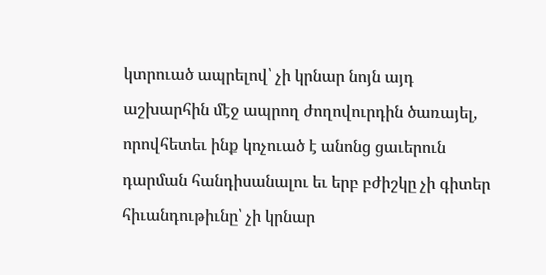կտրուած ապրելով՝ չի կրնար նոյն այդ աշխարհին մէջ ապրող ժողովուրդին ծառայել, որովհետեւ ինք կոչուած է անոնց ցաւերուն դարման հանդիսանալու եւ երբ բժիշկը չի գիտեր հիւանդութիւնը՝ չի կրնար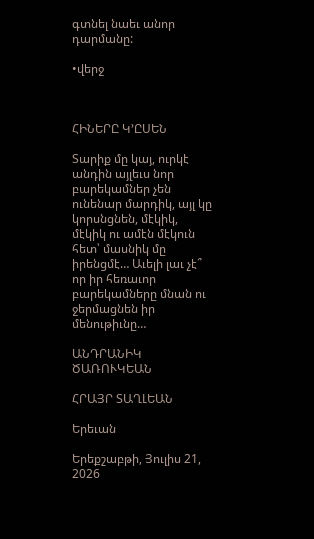գտնել նաեւ անոր դարմանը:

•վերջ



ՀԻՆԵՐԸ Կ՚ԸՍԵՆ

Տարիք մը կայ, ուրկէ անդին այլեւս նոր բարեկամներ չեն ունենար մարդիկ, այլ կը կորսնցնեն, մէկիկ, մէկիկ ու ամէն մէկուն հետ՝ մասնիկ մը իրենցմէ… Աւելի լաւ չէ՞ որ իր հեռաւոր բարեկամները մնան ու ջերմացնեն իր մենութիւնը…

ԱՆԴՐԱՆԻԿ ԾԱՌՈՒԿԵԱՆ

ՀՐԱՅՐ ՏԱՂԼԵԱՆ

Երեւան

Երեքշաբթի, Յուլիս 21, 2026